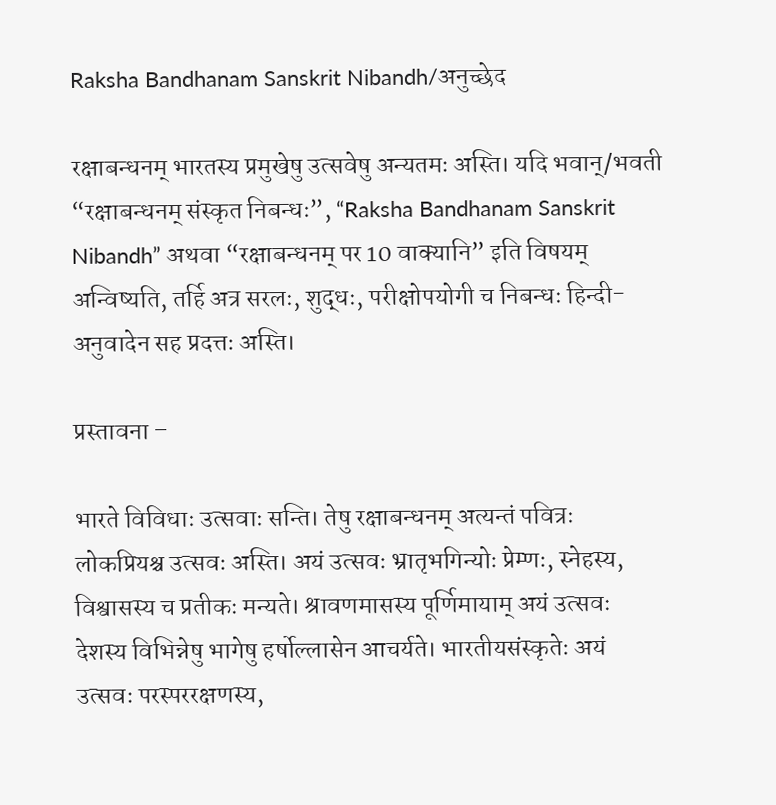Raksha Bandhanam Sanskrit Nibandh/अनुच्छेद

रक्षाबन्धनम् भारतस्य प्रमुखेषु उत्सवेषु अन्यतमः अस्ति। यदि भवान्/भवती “रक्षाबन्धनम् संस्कृत निबन्धः”, “Raksha Bandhanam Sanskrit Nibandh” अथवा “रक्षाबन्धनम् पर 10 वाक्यानि” इति विषयम् अन्विष्यति, तर्हि अत्र सरलः, शुद्धः, परीक्षोपयोगी च निबन्धः हिन्दी-अनुवादेन सह प्रदत्तः अस्ति।

प्रस्तावना –

भारते विविधाः उत्सवाः सन्ति। तेषु रक्षाबन्धनम् अत्यन्तं पवित्रः लोकप्रियश्च उत्सवः अस्ति। अयं उत्सवः भ्रातृभगिन्योः प्रेम्णः, स्नेहस्य, विश्वासस्य च प्रतीकः मन्यते। श्रावणमासस्य पूर्णिमायाम् अयं उत्सवः देशस्य विभिन्नेषु भागेषु हर्षोल्लासेन आचर्यते। भारतीयसंस्कृतेः अयं उत्सवः परस्पररक्षणस्य,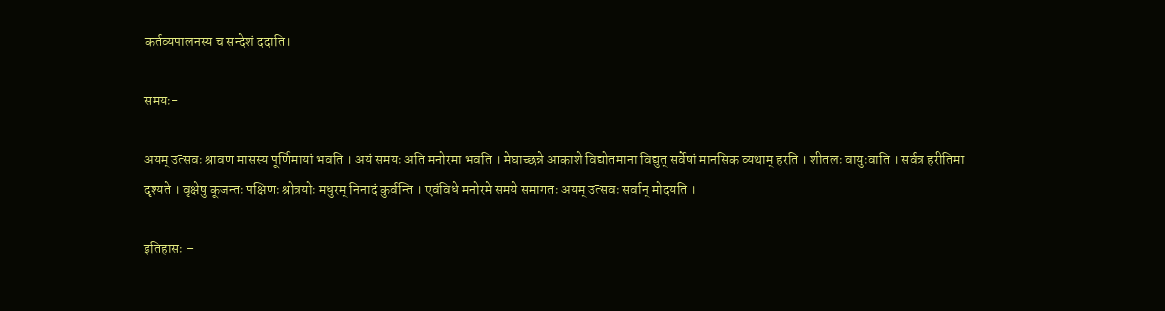कर्तव्यपालनस्य च सन्देशं ददाति।

समयः-

अयम् उत्सवः श्रावण मासस्य पूर्णिमायां भवति । अयं समयः अति मनोरमा भवति । मेघाच्छन्ने आकाशे विद्योतमाना विद्युत् सर्वेषां मानसिक व्यथाम् हरति । शीतलः वायुःवाति । सर्वत्र हरीतिमा दृश्यते । वृक्षेषु कूजन्तः पक्षिणः श्रोत्रयोः मधुरम् निनादं कुर्वन्ति । एवंविधे मनोरमे समये समागतः अयम् उत्सवः सर्वान् मोदयति ।

इतिहासः –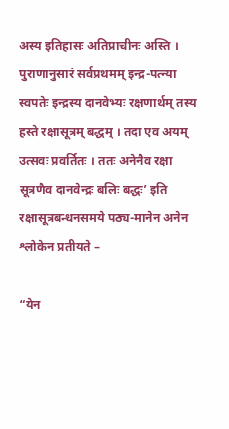अस्य इतिहासः अतिप्राचीनः अस्ति । पुराणानुसारं सर्वप्रथमम् इन्द्र-पत्न्या स्वपतेः इन्द्रस्य दानवेभ्यः रक्षणार्थम् तस्य हस्ते रक्षासूत्रम् बद्धम् । तदा एव अयम् उत्सवः प्रवर्तितः । ततः अनेनैव रक्षा सूत्रणैव दानवेन्द्रः बलिः बद्धः’ इति रक्षासूत्रबन्धनसमये पठ्य-मानेन अनेन श्लोकेन प्रतीयते –

“येन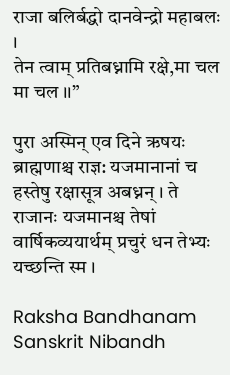राजा बलिर्बद्धो दानवेन्द्रो महाबलः ।
तेन त्वाम् प्रतिबध्नामि रक्षे,मा चल मा चल ।।”

पुरा अस्मिन् एव दिने ऋषयः ब्राह्मणाश्च राज्ञ: यजमानानां च हस्तेषु रक्षासूत्र अबध्नन् । ते राजानः यजमानश्च तेषां वार्षिकव्ययार्थम् प्रचुरं धन तेभ्यः यच्छन्ति स्म ।

Raksha Bandhanam Sanskrit Nibandh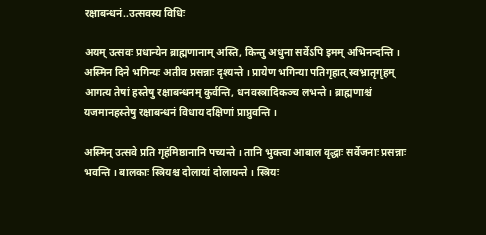रक्षाबन्धनं..उत्सवस्य विधिः

अयम् उत्सवः प्रधान्येन ब्राह्मणानाम् अस्ति, किन्तु अधुना सर्वेऽपि इमम् अभिनन्दन्ति । अस्मिन दिने भगिन्यः अतीव प्रसन्नाः दृश्यन्ते । प्रायेण भगिन्या पतिगृहात् स्वभ्रातृगृहम् आगत्य तेषां हस्तेषु रक्षाबन्धनम् कुर्वन्ति, धनवस्त्रादिकञ्च लभन्ते। ब्राह्मणाश्चं यजमानहस्तेषु रक्षाबन्धनं विधाय दक्षिणां प्राप्नुवन्ति ।

अस्मिन् उत्सवे प्रति गृहंमिष्ठानानि पच्यन्ते । तानि भुक्त्वा आबाल वृद्धाः सर्वेजनाः प्रसन्नाः भवन्ति । बालकाः स्त्रियश्च दोलायां दोलायन्ते । स्त्रियः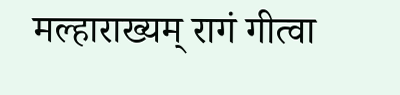मल्हाराख्यम् रागं गीत्वा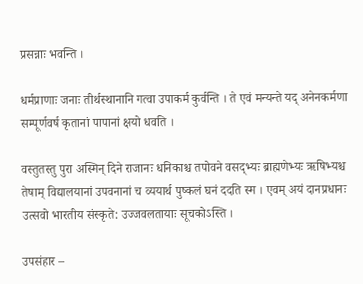प्रसन्नाः भवन्ति ।

धर्मप्राणाः जनाः तीर्थस्थानानि गत्वा उपाकर्म कुर्वन्ति । ते एवं मन्यन्ते यद् अनेनकर्मणा सम्पूर्णवर्ष कृतानां पापानां क्षयो धवति ।

वस्तुतस्तु पुरा अस्मिन् दिने राजानः धनिकाश्च तपोवने वसद्भ्यः ब्राह्मणेभ्यः ऋषिभ्यश्च तेषाम् विद्यालयानां उपवनानां च व्ययार्थ पुष्कलं घनं ददति स्म । एवम् अयं दानप्रधानः उत्सवो भारतीय संस्कृते: उज्जवलतायाः सूचकोऽस्ति ।

उपसंहार –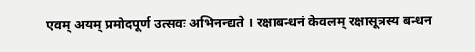एवम् अयम् प्रमोदपूर्ण उत्सवः अभिनन्द्यते । रक्षाबन्धनं केवलम् रक्षासूत्रस्य बन्धन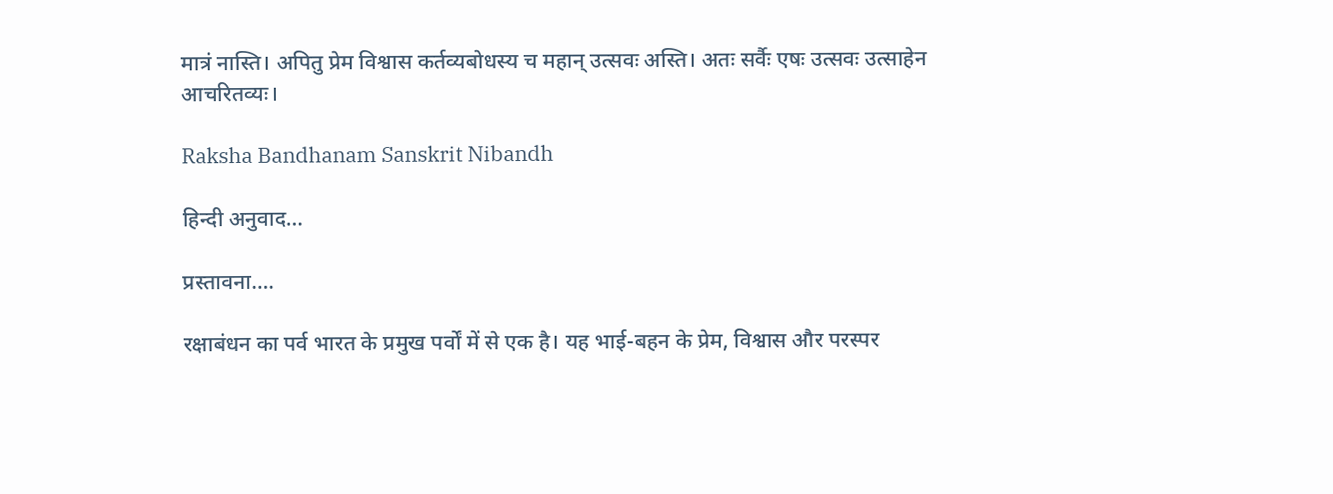मात्रं नास्ति। अपितु प्रेम विश्वास कर्तव्यबोधस्य च महान् उत्सवः अस्ति। अतः सर्वैः एषः उत्सवः उत्साहेन आचरितव्यः।

Raksha Bandhanam Sanskrit Nibandh

हिन्दी अनुवाद…

प्रस्तावना….

रक्षाबंधन का पर्व भारत के प्रमुख पर्वों में से एक है। यह भाई-बहन के प्रेम, विश्वास और परस्पर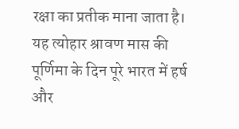रक्षा का प्रतीक माना जाता है। यह त्योहार श्रावण मास की पूर्णिमा के दिन पूरे भारत में हर्ष और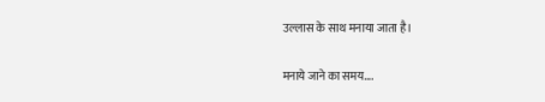उल्लास के साथ मनाया जाता है।

मनाये जाने का समय….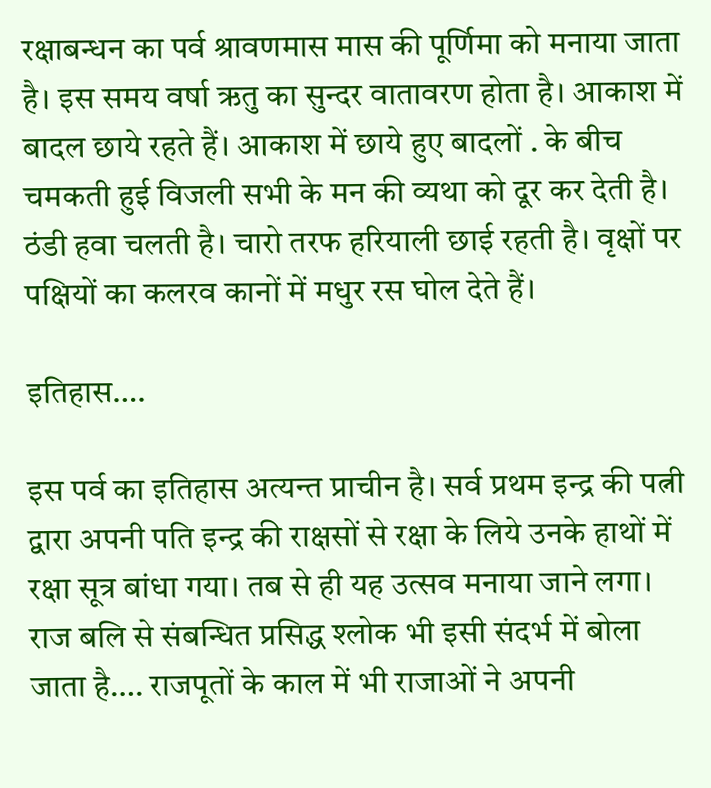रक्षाबन्धन का पर्व श्रावणमास मास की पूर्णिमा को मनाया जाता है। इस समय वर्षा ऋतु का सुन्दर वातावरण होता है। आकाश में बादल छाये रहते हैं। आकाश में छाये हुए बादलों . के बीच चमकती हुई विजली सभी के मन की व्यथा को दूर कर देती है। ठंडी हवा चलती है। चारो तरफ हरियाली छाई रहती है। वृक्षों पर पक्षियों का कलरव कानों में मधुर रस घोल देते हैं।

इतिहास….

इस पर्व का इतिहास अत्यन्त प्राचीन है। सर्व प्रथम इन्द्र की पत्नी द्वारा अपनी पति इन्द्र की राक्षसों से रक्षा के लिये उनके हाथों में रक्षा सूत्र बांधा गया। तब से ही यह उत्सव मनाया जाने लगा। राज बलि से संबन्धित प्रसिद्ध श्लोक भी इसी संदर्भ में बोला जाता है…. राजपूतों के काल में भी राजाओं ने अपनी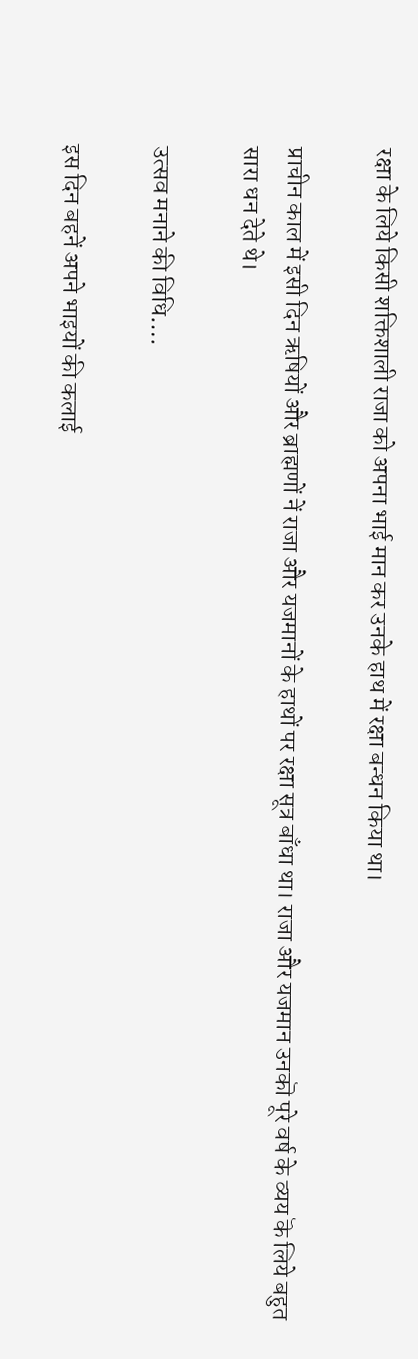रक्षा के लिये किसी शक्तिशाली राजा को अपना भाई मान कर उनके हाथ में रक्षा बन्धन किया था।

प्राचीन काल में इसी दिन ऋषियों और ब्राह्मणों नें राजा और यजमानों के हाथों पर रक्षा सूत्र बाँधा था। राजा और यजमान उनकॊ पूरे वर्ष के व्यय कॆ लिये बहुत सारा धन देते थे।

उत्सव मनाने की विधि….

इस दिन बहनें अपने भाइयों की कलाई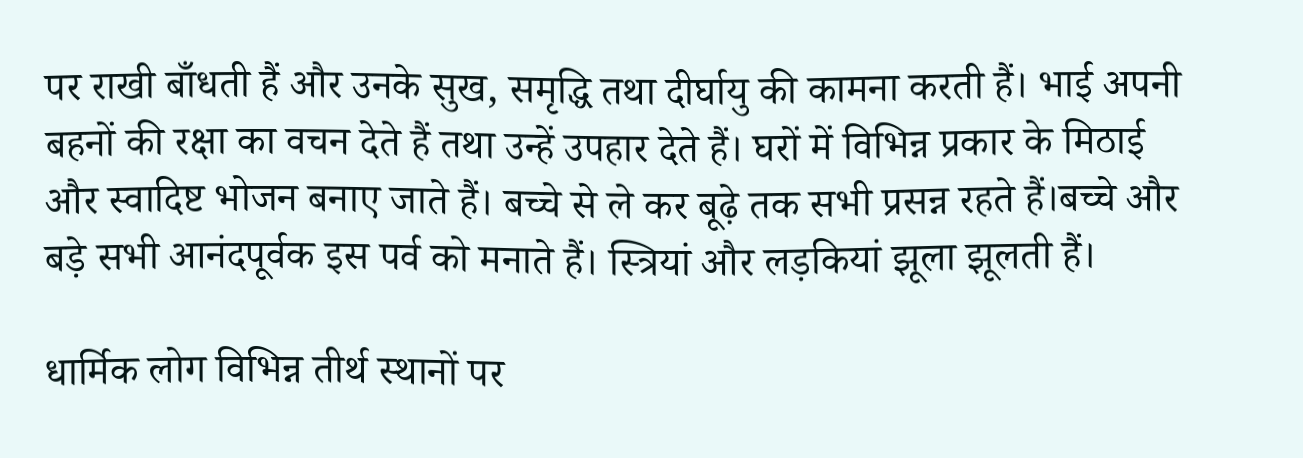पर राखी बाँधती हैं और उनके सुख, समृद्धि तथा दीर्घायु की कामना करती हैं। भाई अपनी बहनों की रक्षा का वचन देते हैं तथा उन्हें उपहार देते हैं। घरों में विभिन्न प्रकार के मिठाई और स्वादिष्ट भोजन बनाए जाते हैं। बच्चे से ले कर बूढ़े तक सभी प्रसन्न रहते हैं।बच्चे और बड़े सभी आनंदपूर्वक इस पर्व को मनाते हैं। स्त्रियां और लड़कियां झूला झूलती हैं।

धार्मिक लोग विभिन्न तीर्थ स्थानों पर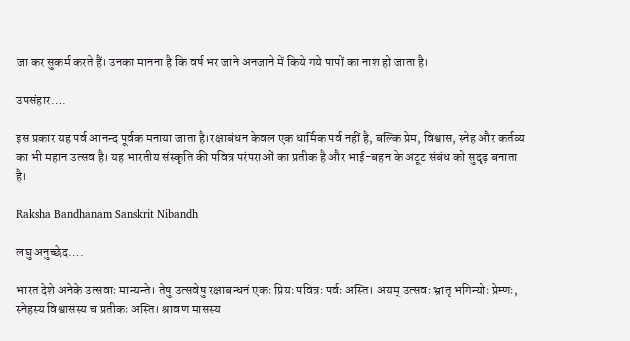जा कर सुकर्म करते हैं। उनका मानना है कि वर्ष भर जाने अनजाने में किये गये पापों का नाश हो जाता है।

उपसंहार….

इस प्रकार यह पर्व आनन्द पूर्वक मनाया जाता है।रक्षाबंधन केवल एक धार्मिक पर्व नहीं है, बल्कि प्रेम, विश्वास, स्नेह और कर्तव्य का भी महान उत्सव है। यह भारतीय संस्कृति की पवित्र परंपराओं का प्रतीक है और भाई-बहन के अटूट संबंध को सुदृढ़ बनाता है।

Raksha Bandhanam Sanskrit Nibandh

लघु अनुच्छेद….

भारत देशे अनेके उत्सवाः मान्यन्ते। तेषु उत्सवेषु रक्षाबन्धनं एकः प्रियः पवित्रः पर्वः अस्ति। अयम् उत्सवः भ्रातृ भगिन्योः प्रेम्णः, स्नेहस्य विश्वासस्य च प्रतीकः अस्ति। श्रावण मासस्य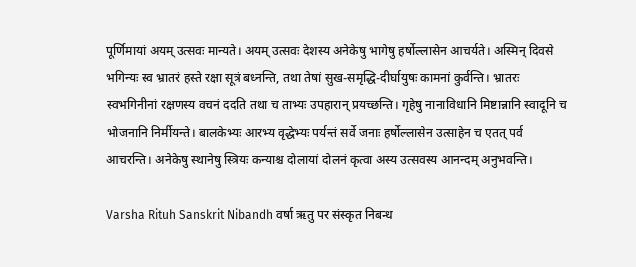पूर्णिमायां अयम् उत्सवः मान्यते। अयम् उत्सवः देशस्य अनेकेषु भागेषु हर्षोल्लासेन आचर्यते। अस्मिन् दिवसे भगिन्यः स्व भ्रातरं हस्ते रक्षा सूत्रं बध्नन्ति, तथा तेषां सुख-समृद्धि-दीर्घायुषः कामनां कुर्वन्ति। भ्रातरः स्वभगिनीनां रक्षणस्य वचनं ददति तथा च ताभ्यः उपहारान् प्रयच्छन्ति। गृहेषु नानाविधानि मिष्टान्नानि स्वादूनि च भोजनानि निर्मीयन्ते। बालकेभ्यः आरभ्य वृद्धेभ्यः पर्यन्तं सर्वे जनाः हर्षोल्लासेन उत्साहेन च एतत् पर्व आचरन्ति। अनेकेषु स्थानेषु स्त्रियः कन्याश्च दोलायां दोलनं कृत्वा अस्य उत्सवस्य आनन्दम् अनुभवन्ति।

Varsha Rituh Sanskrit Nibandh वर्षा ऋतु पर संस्कृत निबन्ध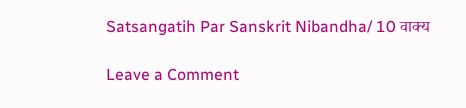Satsangatih Par Sanskrit Nibandha/ 10 वाक्य

Leave a Comment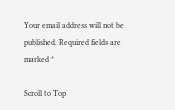Your email address will not be published. Required fields are marked *

Scroll to Top